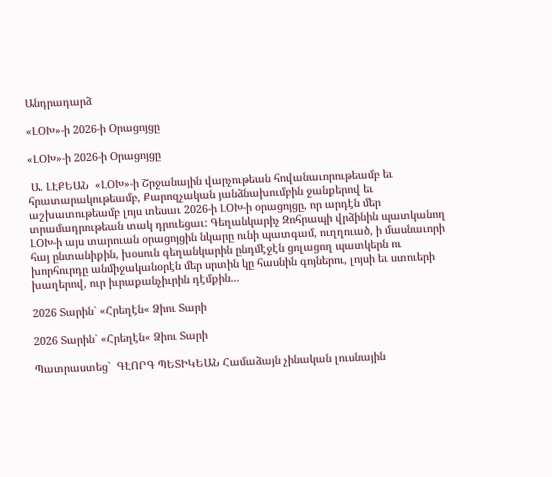Անդրադարձ

«ԼՕԽ»-ի 2026-ի Օրացոյցը

«ԼՕԽ»-ի 2026-ի Օրացոյցը

 Ա. ԼԷՔԵԱՆ  «ԼՕԽ»-ի Շրջանային վարչութեան հովանաւորութեամբ եւ հրատարակութեամբ, Քարոզչական յանձնախումբին ջանքերով եւ աշխատութեամբ լոյս տեսաւ 2026-ի ԼՕԽ-ի օրացոյցը, որ արդէն մեր տրամադրութեան տակ դրուեցաւ: Գեղանկարիչ Զոհրապի վրձինին պատկանող ԼՕԽ-ի այս տարուան օրացոյցին նկարը ունի պատգամ, ուղղուած, ի մասնաւորի հայ ընտանիքին, խօսուն գեղանկարին ընդմէջէն ցոլացող պատկերն ու խորհուրդը անմիջականօրէն մեր սրտին կը հասնին գոյներու, լոյսի եւ ստուերի խաղերով, ուր իւրաքանչիւրին դէմքին...

2026 Տարին` «Հրեղէն« Ձիու Տարի

2026 Տարին` «Հրեղէն« Ձիու Տարի

Պատրաստեց`  ԳԷՈՐԳ ՊԵՏԻԿԵԱՆ Համաձայն չինական լուսնային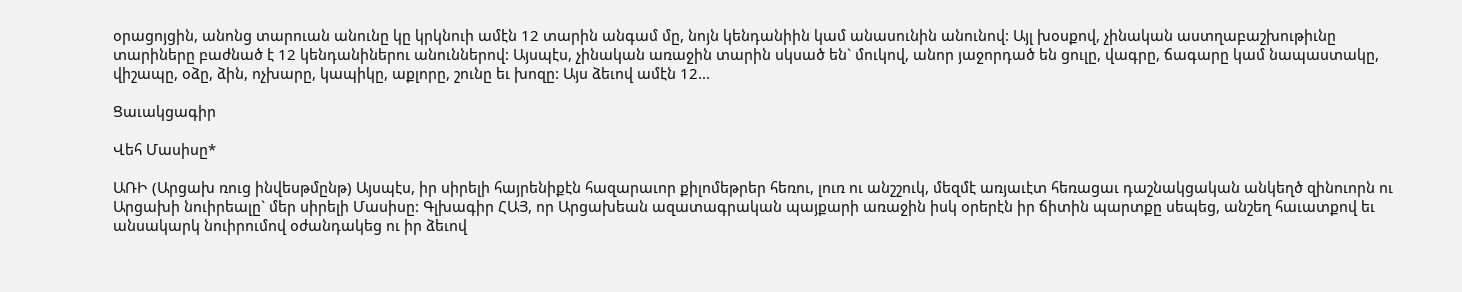օրացոյցին, անոնց տարուան անունը կը կրկնուի ամէն 12 տարին անգամ մը, նոյն կենդանիին կամ անասունին անունով: Այլ խօսքով, չինական աստղաբաշխութիւնը տարիները բաժնած է 12 կենդանիներու անուններով: Այսպէս, չինական առաջին տարին սկսած են` մուկով, անոր յաջորդած են ցուլը, վագրը, ճագարը կամ նապաստակը, վիշապը, օձը, ձին, ոչխարը, կապիկը, աքլորը, շունը եւ խոզը: Այս ձեւով ամէն 12...

Ցաւակցագիր

Վեհ Մասիսը*

ԱՌԻ (Արցախ ռուց ինվեսթմընթ) Այսպէս, իր սիրելի հայրենիքէն հազարաւոր քիլոմեթրեր հեռու, լուռ ու անշշուկ, մեզմէ առյաւէտ հեռացաւ դաշնակցական անկեղծ զինուորն ու Արցախի նուիրեալը` մեր սիրելի Մասիսը: Գլխագիր ՀԱՅ, որ Արցախեան ազատագրական պայքարի առաջին իսկ օրերէն իր ճիտին պարտքը սեպեց, անշեղ հաւատքով եւ անսակարկ նուիրումով օժանդակեց ու իր ձեւով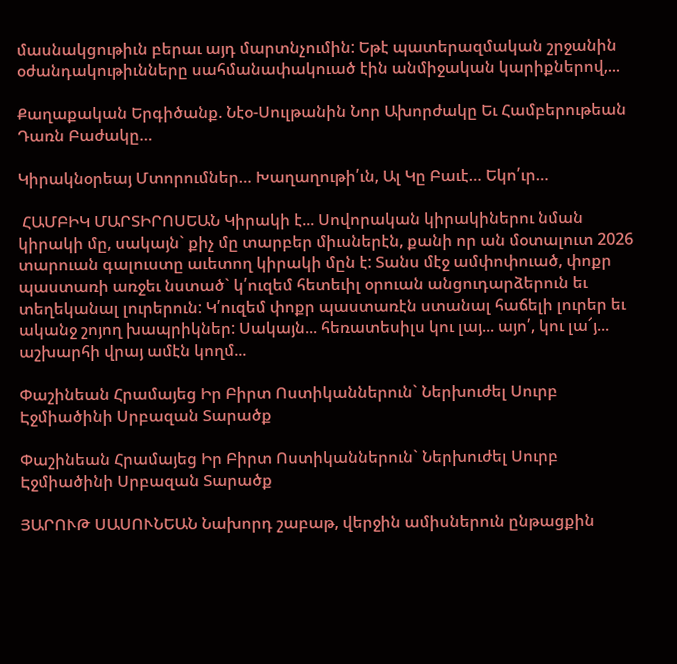մասնակցութիւն բերաւ այդ մարտնչումին: Եթէ պատերազմական շրջանին օժանդակութիւնները սահմանափակուած էին անմիջական կարիքներով,...

Քաղաքական Երգիծանք. Նէօ-Սուլթանին Նոր Ախորժակը Եւ Համբերութեան Դառն Բաժակը…

Կիրակնօրեայ Մտորումներ… Խաղաղութի՛ւն, Ալ Կը Բաւէ… Եկո՛ւր…

 ՀԱՄԲԻԿ ՄԱՐՏԻՐՈՍԵԱՆ Կիրակի է... Սովորական կիրակիներու նման կիրակի մը, սակայն` քիչ մը տարբեր միւսներէն, քանի որ ան մօտալուտ 2026 տարուան գալուստը աւետող կիրակի մըն է: Տանս մէջ ամփոփուած, փոքր պաստառի առջեւ նստած` կ՛ուզեմ հետեւիլ օրուան անցուդարձերուն եւ տեղեկանալ լուրերուն: Կ՛ուզեմ փոքր պաստառէն ստանալ հաճելի լուրեր եւ ականջ շոյող խապրիկներ: Սակայն... հեռատեսիլս կու լայ... այո՛, կու լա՜յ... աշխարհի վրայ ամէն կողմ...

Փաշինեան Հրամայեց Իր Բիրտ Ոստիկաններուն` Ներխուժել Սուրբ Էջմիածինի Սրբազան Տարածք

Փաշինեան Հրամայեց Իր Բիրտ Ոստիկաններուն` Ներխուժել Սուրբ Էջմիածինի Սրբազան Տարածք

ՅԱՐՈՒԹ ՍԱՍՈՒՆԵԱՆ Նախորդ շաբաթ, վերջին ամիսներուն ընթացքին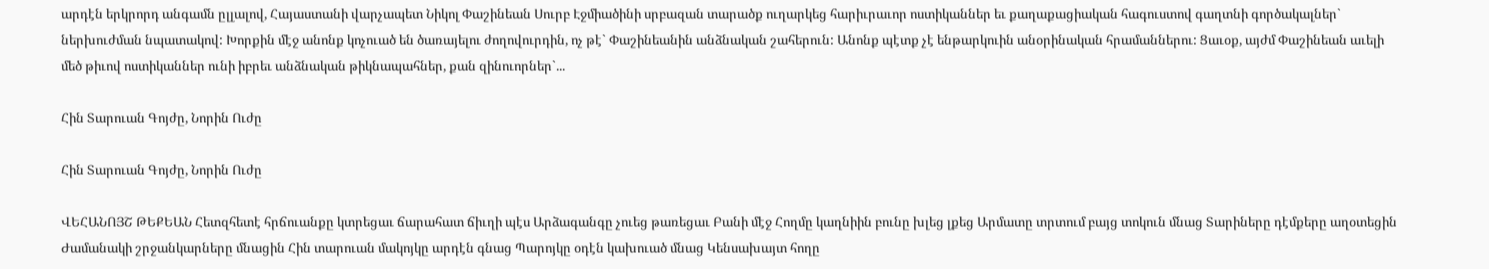արդէն երկրորդ անգամն ըլլալով, Հայաստանի վարչապետ Նիկոլ Փաշինեան Սուրբ Էջմիածինի սրբազան տարածք ուղարկեց հարիւրաւոր ոստիկաններ եւ քաղաքացիական հագուստով գաղտնի գործակալներ` ներխուժման նպատակով: Խորքին մէջ անոնք կոչուած են ծառայելու ժողովուրդին, ոչ թէ` Փաշինեանին անձնական շահերուն: Անոնք պէտք չէ ենթարկուին անօրինական հրամաններու: Ցաւօք, այժմ Փաշինեան աւելի մեծ թիւով ոստիկաններ ունի իբրեւ անձնական թիկնապահներ, քան զինուորներ`...

Հին Տարուան Գոյժը, Նորին Ուժը

Հին Տարուան Գոյժը, Նորին Ուժը

ՎԵՀԱՆՈՅՇ ԹԵՔԵԱՆ Հետզհետէ հրճուանքը կտրեցաւ ճարահատ ճիւղի պէս Արձագանգը չուեց թառեցաւ Բանի մէջ Հողմը կաղնիին բունը խլեց լքեց Արմատը տրտում բայց տոկուն մնաց Տարիները դէմքերը աղօտեցին Ժամանակի շրջանկարները մնացին Հին տարուան մակոյկը արդէն գնաց Պարոյկը օդէն կախուած մնաց Կենսախայտ հողը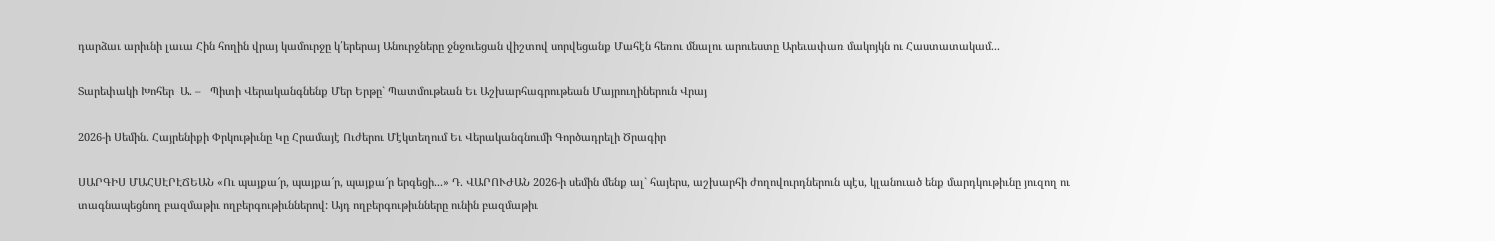դարձաւ արիւնի լաւա Հին հողին վրայ կամուրջը կ՛երերայ Անուրջները ջնջուեցան վիշտով սորվեցանք Մահէն հեռու մնալու արուեստը Արեւափառ մակոյկն ու Հաստատակամ...

Տարեփակի Խոհեր  Ա. –   Պիտի Վերականգնենք Մեր Երթը` Պատմութեան Եւ Աշխարհագրութեան Մայրուղիներուն Վրայ

2026-ի Սեմին. Հայրենիքի Փրկութիւնը Կը Հրամայէ Ուժերու Մէկտեղում Եւ Վերականգնումի Գործադրելի Ծրագիր

ՍԱՐԳԻՍ ՄԱՀՍԷՐԷՃԵԱՆ «Ու պայքա՜ր, պայքա՜ր, պայքա՜ր երգեցի...» Դ. ՎԱՐՈՒԺԱՆ 2026-ի սեմին մենք ալ` հայերս, աշխարհի ժողովուրդներուն պէս, կլանուած ենք մարդկութիւնը յուզող ու տագնապեցնող բազմաթիւ ողբերգութիւններով: Այդ ողբերգութիւնները ունին բազմաթիւ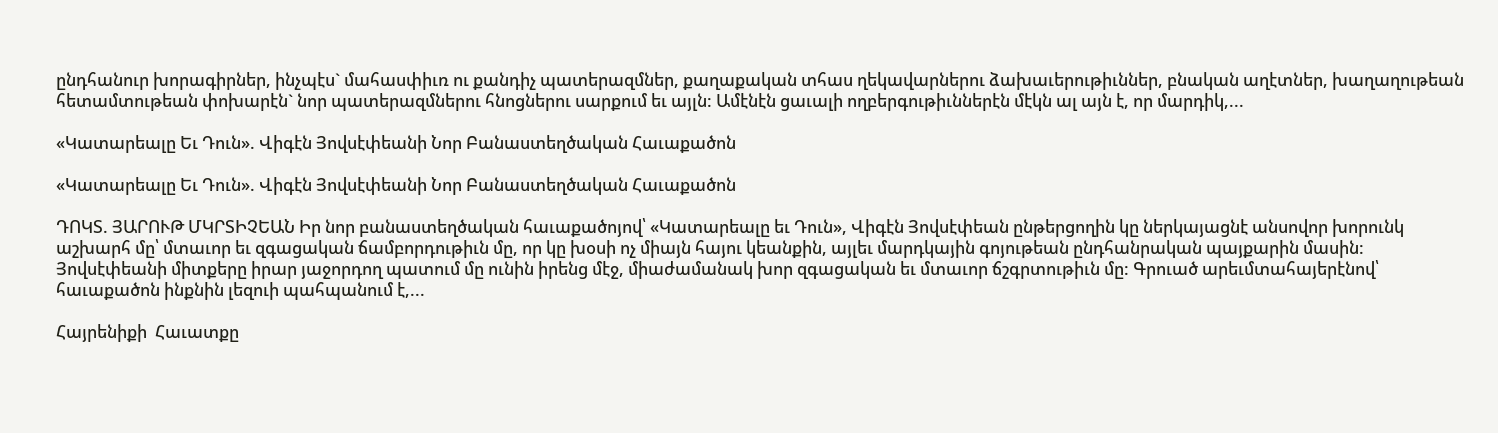ընդհանուր խորագիրներ, ինչպէս` մահասփիւռ ու քանդիչ պատերազմներ, քաղաքական տհաս ղեկավարներու ձախաւերութիւններ, բնական աղէտներ, խաղաղութեան հետամտութեան փոխարէն` նոր պատերազմներու հնոցներու սարքում եւ այլն: Ամէնէն ցաւալի ողբերգութիւններէն մէկն ալ այն է, որ մարդիկ,...

«Կատարեալը Եւ Դուն». Վիգէն Յովսէփեանի Նոր Բանաստեղծական Հաւաքածոն

«Կատարեալը Եւ Դուն». Վիգէն Յովսէփեանի Նոր Բանաստեղծական Հաւաքածոն

ԴՈԿՏ. ՅԱՐՈՒԹ ՄԿՐՏԻՉԵԱՆ Իր նոր բանաստեղծական հաւաքածոյով՝ «Կատարեալը եւ Դուն», Վիգէն Յովսէփեան ընթերցողին կը ներկայացնէ անսովոր խորունկ աշխարհ մը՝ մտաւոր եւ զգացական ճամբորդութիւն մը, որ կը խօսի ոչ միայն հայու կեանքին, այլեւ մարդկային գոյութեան ընդհանրական պայքարին մասին: Յովսէփեանի միտքերը իրար յաջորդող պատում մը ունին իրենց մէջ, միաժամանակ խոր զգացական եւ մտաւոր ճշգրտութիւն մը: Գրուած արեւմտահայերէնով՝ հաւաքածոն ինքնին լեզուի պահպանում է,...

Հայրենիքի  Հաւատքը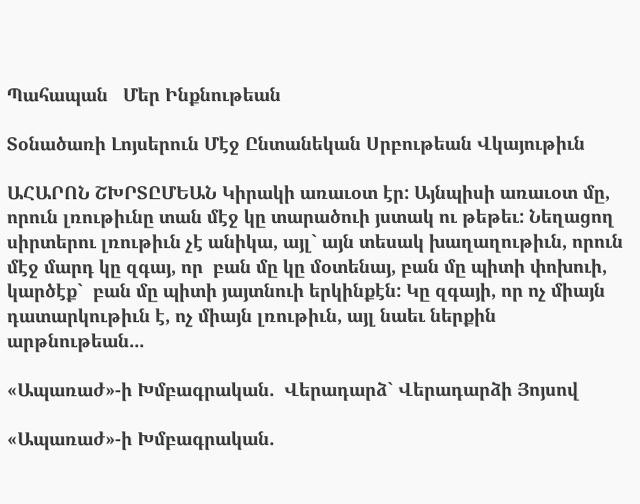Պահապան   Մեր Ինքնութեան

Տօնածառի Լոյսերուն Մէջ Ընտանեկան Սրբութեան Վկայութիւն

ԱՀԱՐՈՆ ՇԽՐՏԸՄԵԱՆ Կիրակի առաւօտ էր: Այնպիսի առաւօտ մը, որուն լռութիւնը տան մէջ կը տարածուի յստակ ու թեթեւ: Նեղացող սիրտերու լռութիւն չէ անիկա, այլ` այն տեսակ խաղաղութիւն, որուն մէջ մարդ կը զգայ, որ  բան մը կը մօտենայ, բան մը պիտի փոխուի, կարծէք`  բան մը պիտի յայտնուի երկինքէն: Կը զգայի, որ ոչ միայն դատարկութիւն է, ոչ միայն լռութիւն, այլ նաեւ ներքին արթնութեան...

«Ապառաժ»-ի Խմբագրական.  Վերադարձ` Վերադարձի Յոյսով

«Ապառաժ»-ի Խմբագրական.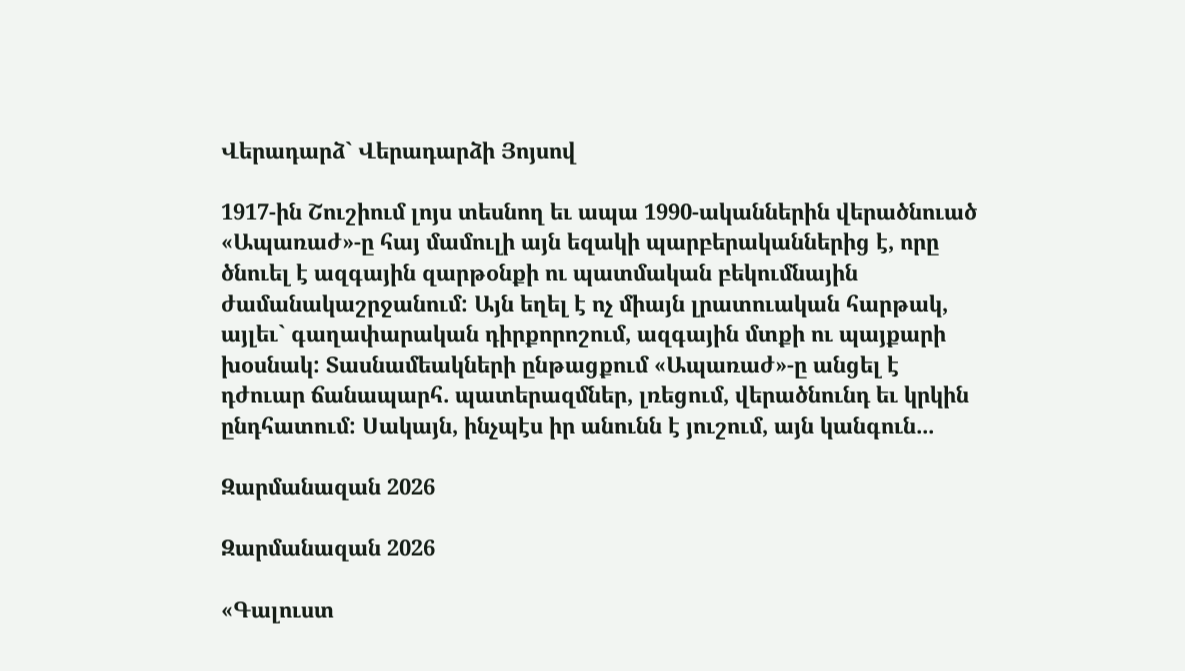Վերադարձ` Վերադարձի Յոյսով

1917-ին Շուշիում լոյս տեսնող եւ ապա 1990-ականներին վերածնուած «Ապառաժ»-ը հայ մամուլի այն եզակի պարբերականներից է, որը ծնուել է ազգային զարթօնքի ու պատմական բեկումնային ժամանակաշրջանում: Այն եղել է ոչ միայն լրատուական հարթակ, այլեւ` գաղափարական դիրքորոշում, ազգային մտքի ու պայքարի խօսնակ: Տասնամեակների ընթացքում «Ապառաժ»-ը անցել է դժուար ճանապարհ. պատերազմներ, լռեցում, վերածնունդ եւ կրկին ընդհատում: Սակայն, ինչպէս իր անունն է յուշում, այն կանգուն...

Զարմանազան 2026

Զարմանազան 2026

«Գալուստ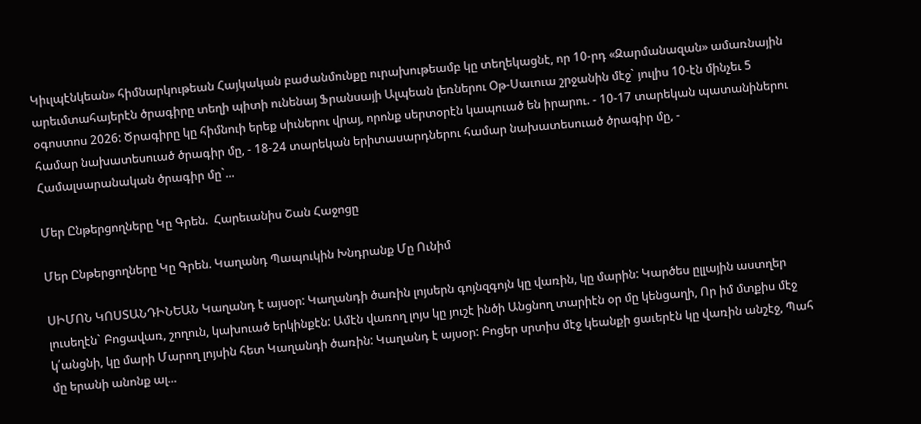Կիւլպէնկեան» հիմնարկութեան Հայկական բաժանմունքը ուրախութեամբ կը տեղեկացնէ, որ 10-րդ «Զարմանազան» ամառնային արեւմտահայերէն ծրագիրը տեղի պիտի ունենայ Ֆրանսայի Ալպեան լեռներու Օթ-Սաւուա շրջանին մէջ` յուլիս 10-էն մինչեւ 5 օգոստոս 2026: Ծրագիրը կը հիմնուի երեք սիւներու վրայ, որոնք սերտօրէն կապուած են իրարու. - 10-17 տարեկան պատանիներու համար նախատեսուած ծրագիր մը, - 18-24 տարեկան երիտասարդներու համար նախատեսուած ծրագիր մը, - Համալսարանական ծրագիր մը`...

Մեր Ընթերցողները Կը Գրեն.  Հարեւանիս Շան Հաջոցը

Մեր Ընթերցողները Կը Գրեն. Կաղանդ Պապուկին Խնդրանք Մը Ունիմ

ՍԻՄՈՆ ԿՈՍՏԱՆԴԻՆԵԱՆ Կաղանդ է այսօր: Կաղանդի ծառին լոյսերն գոյնզգոյն կը վառին, կը մարին: Կարծես ըլլային աստղեր լուսեղէն` Բոցավառ, շողուն, կախուած երկինքէն: Ամէն վառող լոյս կը յուշէ ինծի Անցնող տարիէն օր մը կենցաղի, Որ իմ մտքիս մէջ կ՛անցնի, կը մարի Մարող լոյսին հետ Կաղանդի ծառին: Կաղանդ է այսօր: Բոցեր սրտիս մէջ կեանքի ցաւերէն կը վառին անշէջ, Պահ մը երանի անոնք ալ...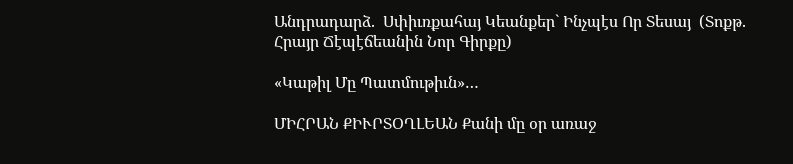Անդրադարձ.  Սփիւռքահայ Կեանքեր` Ինչպէս Որ Տեսայ  (Տոքթ. Հրայր Ճէպէճեանին Նոր Գիրքը)

«Կաթիլ Մը Պատմութիւն»…

ՄԻՀՐԱՆ ՔԻՒՐՏՕՂԼԵԱՆ Քանի մը օր առաջ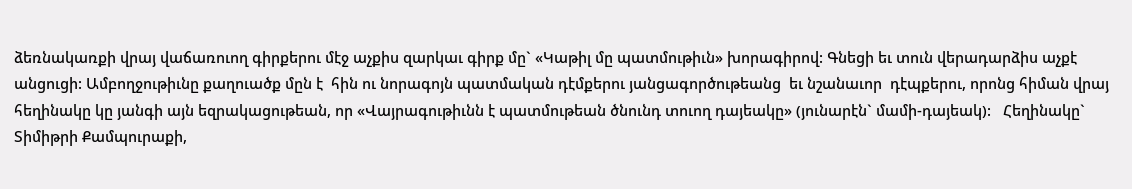ձեռնակառքի վրայ վաճառուող գիրքերու մէջ աչքիս զարկաւ գիրք մը` «Կաթիլ մը պատմութիւն» խորագիրով: Գնեցի եւ տուն վերադարձիս աչքէ անցուցի: Ամբողջութիւնը քաղուածք մըն է  հին ու նորագոյն պատմական դէմքերու յանցագործութեանց  եւ նշանաւոր  դէպքերու, որոնց հիման վրայ հեղինակը կը յանգի այն եզրակացութեան, որ «Վայրագութիւնն է պատմութեան ծնունդ տուող դայեակը» (յունարէն` մամի-դայեակ):   Հեղինակը` Տիմիթրի Քամպուրաքի,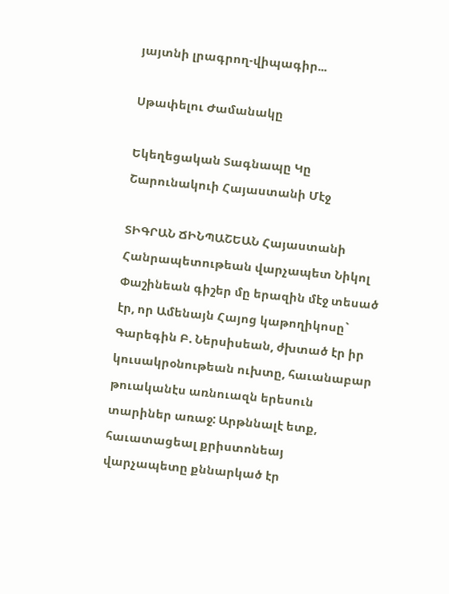յայտնի լրագրող-վիպագիր...

Սթափելու Ժամանակը

Եկեղեցական Տագնապը Կը Շարունակուի Հայաստանի Մէջ

ՏԻԳՐԱՆ ՃԻՆՊԱՇԵԱՆ Հայաստանի Հանրապետութեան վարչապետ Նիկոլ Փաշինեան գիշեր մը երազին մէջ տեսած էր, որ Ամենայն Հայոց կաթողիկոսը` Գարեգին Բ. Ներսիսեան, ժխտած էր իր կուսակրօնութեան ուխտը, հաւանաբար թուականէս առնուազն երեսուն տարիներ առաջ: Արթննալէ ետք, հաւատացեալ քրիստոնեայ վարչապետը քննարկած էր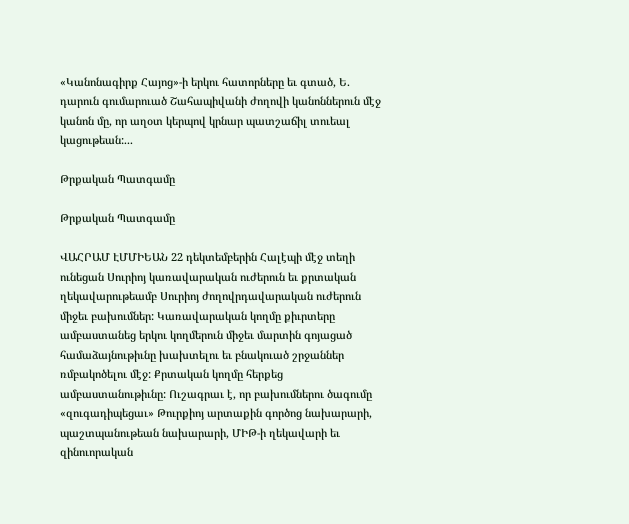«Կանոնագիրք Հայոց»-ի երկու հատորները եւ գտած, Ե. դարուն գումարուած Շահապիվանի ժողովի կանոններուն մէջ կանոն մը, որ աղօտ կերպով կրնար պատշաճիլ տուեալ կացութեան:...

Թրքական Պատգամը

Թրքական Պատգամը

ՎԱՀՐԱՄ ԷՄՄԻԵԱՆ 22 դեկտեմբերին Հալէպի մէջ տեղի ունեցան Սուրիոյ կառավարական ուժերուն եւ քրտական ղեկավարութեամբ Սուրիոյ ժողովրդավարական ուժերուն միջեւ բախումներ: Կառավարական կողմը քիւրտերը ամբաստանեց երկու կողմերուն միջեւ մարտին գոյացած համաձայնութիւնը խախտելու եւ բնակուած շրջաններ ռմբակոծելու մէջ: Քրտական կողմը հերքեց ամբաստանութիւնը: Ուշագրաւ է, որ բախումներու ծագումը «զուգադիպեցաւ» Թուրքիոյ արտաքին գործոց նախարարի, պաշտպանութեան նախարարի, ՄԻԹ-ի ղեկավարի եւ զինուորական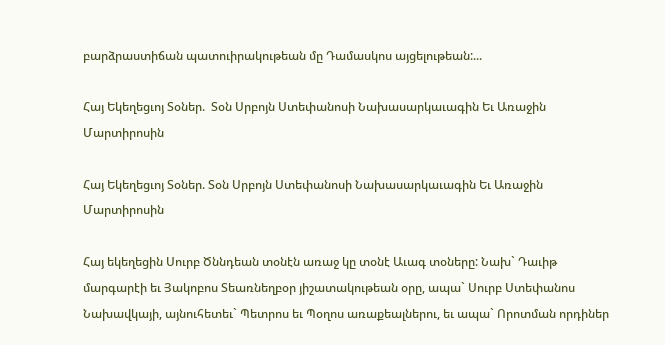բարձրաստիճան պատուիրակութեան մը Դամասկոս այցելութեան:...

Հայ Եկեղեցւոյ Տօներ.  Տօն Սրբոյն Ստեփանոսի Նախասարկաւագին Եւ Առաջին Մարտիրոսին

Հայ Եկեղեցւոյ Տօներ. Տօն Սրբոյն Ստեփանոսի Նախասարկաւագին Եւ Առաջին Մարտիրոսին

Հայ եկեղեցին Սուրբ Ծննդեան տօնէն առաջ կը տօնէ Աւագ տօները: Նախ` Դաւիթ մարգարէի եւ Յակոբոս Տեառնեղբօր յիշատակութեան օրը, ապա` Սուրբ Ստեփանոս Նախավկայի, այնուհետեւ` Պետրոս եւ Պօղոս առաքեալներու, եւ ապա` Որոտման որդիներ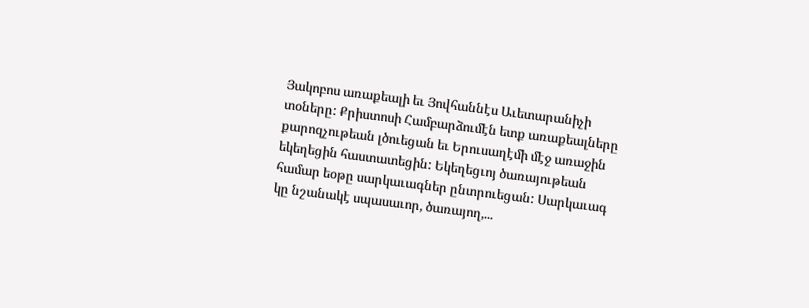Յակոբոս առաքեալի եւ Յովհաննէս Աւետարանիչի տօները: Քրիստոսի Համբարձումէն ետք առաքեալները քարոզչութեան լծուեցան եւ Երուսաղէմի մէջ առաջին եկեղեցին հաստատեցին: Եկեղեցւոյ ծառայութեան համար եօթը սարկաւագներ ընտրուեցան: Սարկաւագ կը նշանակէ սպասաւոր, ծառայող,...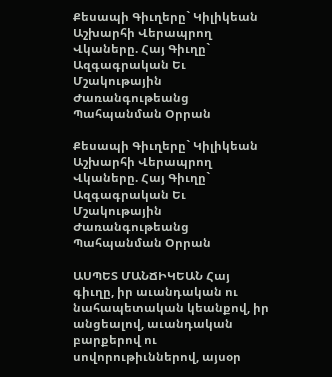Քեսապի Գիւղերը` Կիլիկեան Աշխարհի Վերապրող Վկաները. Հայ Գիւղը` Ազգագրական Եւ Մշակութային Ժառանգութեանց Պահպանման Օրրան

Քեսապի Գիւղերը` Կիլիկեան Աշխարհի Վերապրող Վկաները. Հայ Գիւղը` Ազգագրական Եւ Մշակութային Ժառանգութեանց Պահպանման Օրրան

ԱՍՊԵՏ ՄԱՆՃԻԿԵԱՆ Հայ գիւղը, իր աւանդական ու նահապետական կեանքով, իր անցեալով, աւանդական բարքերով ու սովորութիւններով, այսօր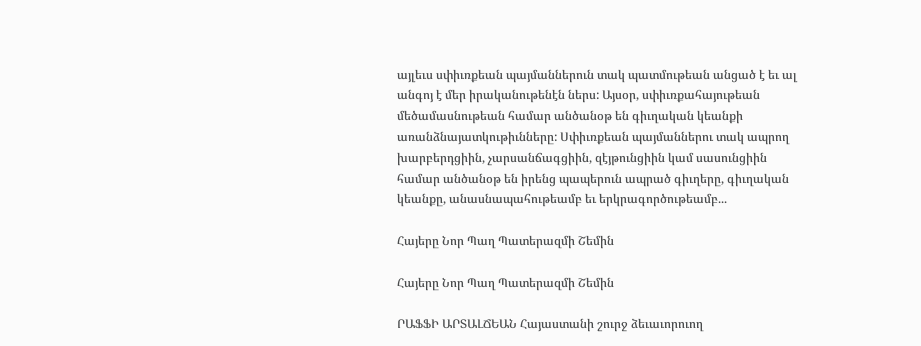այլեւս սփիւռքեան պայմաններուն տակ պատմութեան անցած է եւ ալ անգոյ է մեր իրականութենէն ներս: Այսօր, սփիւռքահայութեան մեծամասնութեան համար անծանօթ են գիւղական կեանքի առանձնայատկութիւնները: Սփիւռքեան պայմաններու տակ ապրող խարբերդցիին, չարսանճագցիին, զէյթունցիին կամ սասունցիին համար անծանօթ են իրենց պապերուն ապրած գիւղերը, գիւղական կեանքը, անասնապահութեամբ եւ երկրագործութեամբ...

Հայերը Նոր Պաղ Պատերազմի Շեմին

Հայերը Նոր Պաղ Պատերազմի Շեմին

ՐԱՖՖԻ ԱՐՏԱԼՃԵԱՆ Հայաստանի շուրջ ձեւաւորուող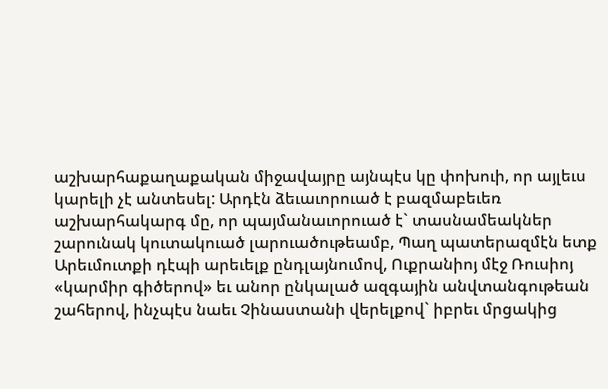աշխարհաքաղաքական միջավայրը այնպէս կը փոխուի, որ այլեւս կարելի չէ անտեսել: Արդէն ձեւաւորուած է բազմաբեւեռ աշխարհակարգ մը, որ պայմանաւորուած է` տասնամեակներ շարունակ կուտակուած լարուածութեամբ, Պաղ պատերազմէն ետք Արեւմուտքի դէպի արեւելք ընդլայնումով, Ուքրանիոյ մէջ Ռուսիոյ «կարմիր գիծերով» եւ անոր ընկալած ազգային անվտանգութեան շահերով, ինչպէս նաեւ Չինաստանի վերելքով` իբրեւ մրցակից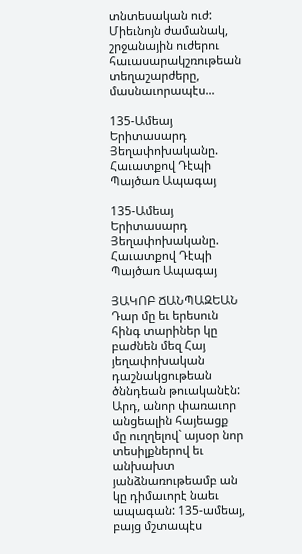տնտեսական ուժ: Միեւնոյն ժամանակ, շրջանային ուժերու հաւասարակշռութեան տեղաշարժերը, մասնաւորապէս...

135-Ամեայ Երիտասարդ Յեղափոխականը. Հաւատքով Դէպի Պայծառ Ապագայ

135-Ամեայ Երիտասարդ Յեղափոխականը. Հաւատքով Դէպի Պայծառ Ապագայ

ՅԱԿՈԲ ՃԱՆՊԱԶԵԱՆ Դար մը եւ երեսուն հինգ տարիներ կը բաժնեն մեզ Հայ յեղափոխական դաշնակցութեան ծննդեան թուականէն: Արդ, անոր փառաւոր անցեալին հայեացք մը ուղղելով` այսօր նոր տեսիլքներով եւ անխախտ յանձնառութեամբ ան կը դիմաւորէ նաեւ ապագան: 135-ամեայ, բայց մշտապէս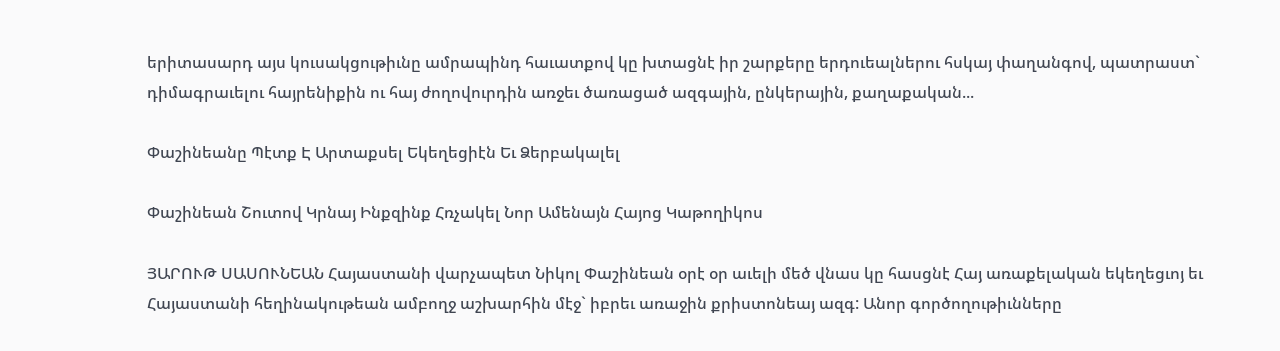երիտասարդ այս կուսակցութիւնը ամրապինդ հաւատքով կը խտացնէ իր շարքերը երդուեալներու հսկայ փաղանգով, պատրաստ` դիմագրաւելու հայրենիքին ու հայ ժողովուրդին առջեւ ծառացած ազգային, ընկերային, քաղաքական...

Փաշինեանը Պէտք Է Արտաքսել Եկեղեցիէն Եւ Ձերբակալել

Փաշինեան Շուտով Կրնայ Ինքզինք Հռչակել Նոր Ամենայն Հայոց Կաթողիկոս

ՅԱՐՈՒԹ ՍԱՍՈՒՆԵԱՆ Հայաստանի վարչապետ Նիկոլ Փաշինեան օրէ օր աւելի մեծ վնաս կը հասցնէ Հայ առաքելական եկեղեցւոյ եւ Հայաստանի հեղինակութեան ամբողջ աշխարհին մէջ` իբրեւ առաջին քրիստոնեայ ազգ: Անոր գործողութիւնները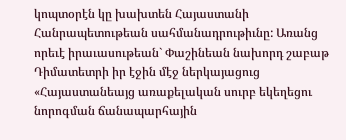կոպտօրէն կը խախտեն Հայաստանի Հանրապետութեան սահմանադրութիւնը: Առանց որեւէ իրաւասութեան` Փաշինեան նախորդ շաբաթ Դիմատետրի իր էջին մէջ ներկայացուց «Հայաստանեայց առաքելական սուրբ եկեղեցու նորոգման ճանապարհային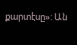քարտէսը»: Ան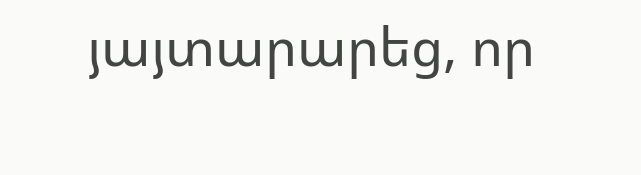յայտարարեց, որ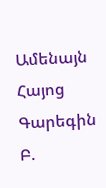Ամենայն Հայոց Գարեգին Բ.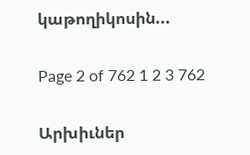կաթողիկոսին...

Page 2 of 762 1 2 3 762

Արխիւներ